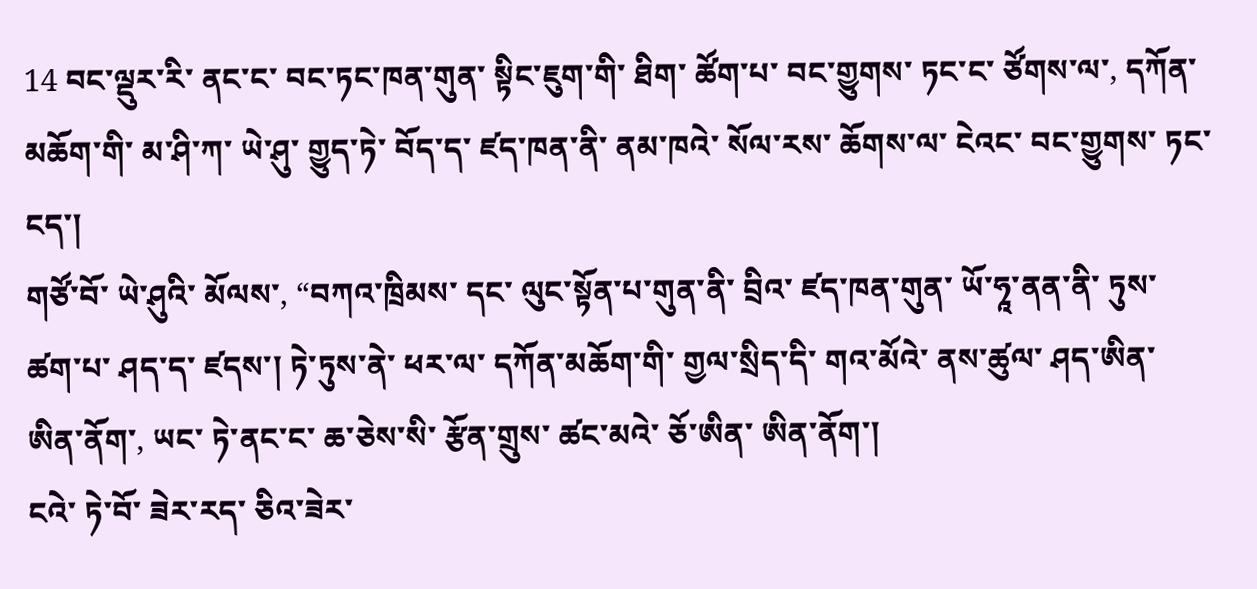14 བང་ལྡུར་རི་ ནང་ང་ བང་ཏང་ཁན་གུན་ སྟིང་ཇུག་གི་ ཐིག་ ཚོག་པ་ བང་གྱུགས་ ཏང་ང་ ཙོགས་ལ་, དཀོན་མཆོག་གི་ མ་ཤི་ཀ་ ཡེ་ཤུ་ གྱུད་ཏེ་ བོད་ད་ ཛད་ཁན་ནི་ ནམ་ཁའེ་ སོལ་རས་ ཆོགས་ལ་ ངེའང་ བང་གྱུགས་ ཏང་ངད་།
གཙོ་བོ་ ཡེ་ཤུའི་ མོལས་, “བཀའ་ཁྲིམས་ དང་ ལུང་སྟོན་པ་གུན་ནི་ བྲིའ་ ཛད་ཁན་གུན་ ཡོ་ཧཱ་ནན་ནི་ ཏུས་ ཚག་པ་ ཤད་ད་ ཛདས་། ཏེ་ཏུས་ནེ་ ཕར་ལ་ དཀོན་མཆོག་གི་ གྱལ་སྲིད་དི་ གའ་མོའེ་ ནས་ཚུལ་ ཤད་ཨིན་ ཨིན་ནོག་, ཡང་ ཏེ་ནང་ང་ ཆ་ཅེས་སི་ རྩོན་གྲུས་ ཚང་མའེ་ ཅོ་ཨིན་ ཨིན་ནོག་།
ངའེ་ ཏེ་བོ་ ཟེར་རད་ ཅིའ་ཟེར་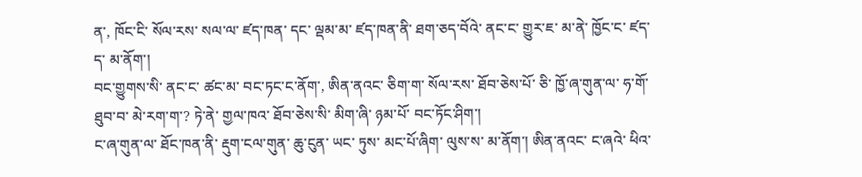ན་, ཁོང་ངི་ སོལ་རས་ སལ་ལ་ ཛད་ཁན་ དང་ ལྡམ་མ་ ཛད་ཁན་ནི་ ཐག་ཅད་བོའེ་ ནང་ང་ གྱུར་ཇ་ མ་ནེ་ ཁྱོང་ང་ ཛད་ད་ མ་ནོག་།
བང་གྱུགས་སི་ ནང་ང་ ཚང་མ་ བང་ཏང་ང་ནོག་, ཨིན་ནའང་ ཅིག་ག་ སོལ་རས་ ཐོབ་ཅེས་པོ་ ཅི་ ཁྱོ་ཞ་གུན་ལ་ ཧ་གོ་ ཐུབ་བ་ མེ་རག་ག་? ཏེ་ནེ་ གྱལ་ཁའ་ ཐོབ་ཅེས་སི་ མིག་ཞི་ ཉམ་པོ་ བང་ཏོང་ཤིག་།
ང་ཞ་གུན་ལ་ ཐོང་ཁན་ནི་ རྡུག་ངལ་གུན་ ཆུ་ངུན་ ཡང་ ཏུས་ མང་པོ་ཞིག་ ལུས་ས་ མ་ནོག་། ཨིན་ནའང་ ང་ཞའེ་ ཕིའ་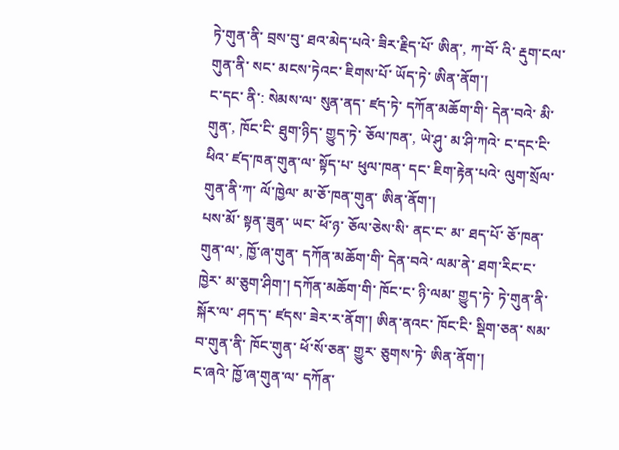ཏེ་གུན་ནི་ བྲས་བུ་ ཐའ་མེད་པའེ་ ཟིར་རྗིད་པོ་ ཨིན་, ཀ་བོ་ འི་ རྡུག་ངལ་གུན་ནི་ སང་ མངས་ཏེའང་ ཇིགས་པོ་ ཡོད་ཏེ་ ཨིན་ནོག་།
ང་དང་ ནི་: སེམས་ལ་ སུན་ནད་ ཛད་ཏེ་ དཀོན་མཆོག་གི་ དེན་བའེ་ མི་གུན་, ཁོང་ངི་ ཐུག་ཉིད་ གྱུད་ཏེ་ ཅོལ་ཁན་, ཡེ་ཤུ་ མ་ཤི་ཀའེ་ ང་དང་ངི་ ཕིའ་ ཛད་ཁན་གུན་ལ་ སྟོད་པ་ ཕུལ་ཁན་ དང་ ཇིག་རྟེན་པའེ་ ལུག་སྲོལ་གུན་ནི་ཀ་ ལོ་ཁྱེལ་ མ་ཅོ་ཁན་གུན་ ཨིན་ནོག་།
པས་མོ་ སྟན་ཟུན་ ཡང་ ཕོ་ཉ་ ཅོལ་ཅེས་སི་ ནང་ང་ མ་ ཐད་པོ་ ཅོ་ཁན་གུན་ལ་, ཁྱོ་ཞ་གུན་ དཀོན་མཆོག་གི་ དེན་བའེ་ ལམ་ནེ་ ཐག་རིང་ང་ ཁྱེར་ མ་ཅུག་ཤིག་། དཀོན་མཆོག་གི་ ཁོང་ང་ ཉི་ལམ་ གྱུད་ཏེ་ ཏེ་གུན་ནི་ སྐོར་ལ་ ཤད་ད་ ཛདས་ ཟེར་ར་ནོག་། ཨིན་ནའང་ ཁོང་ངི་ སྡིག་ཅན་ སམ་བ་གུན་ནི་ ཁོང་གུན་ ཕོ་སོ་ཅན་ གྱུར་ ཅུགས་ཏེ་ ཨིན་ནོག་།
ང་ཞའེ་ ཁྱོ་ཞ་གུན་ལ་ དཀོན་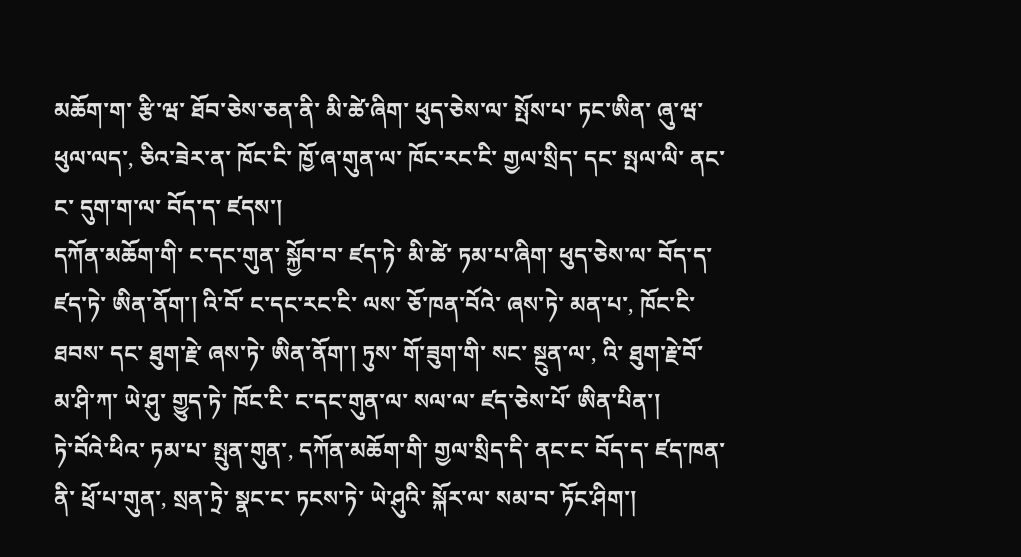མཆོག་ག་ རྩི་ཝ་ ཐོབ་ཅེས་ཅན་ནི་ མི་ཚེ་ཞིག་ ཕུད་ཅེས་ལ་ སྤོས་པ་ ཏང་ཨིན་ ཞུ་ཝ་ ཕུལ་ལད་, ཅིའ་ཟེར་ན་ ཁོང་ངི་ ཁྱོ་ཞ་གུན་ལ་ ཁོང་རང་ངི་ གྱལ་སྲིད་ དང་ སྤལ་ལི་ ནང་ང་ དུག་ག་ལ་ བོད་ད་ ཛདས་།
དཀོན་མཆོག་གི་ ང་དང་གུན་ སྐྱོབ་བ་ ཛད་ཏེ་ མི་ཚེ་ ཏམ་པ་ཞིག་ ཕུད་ཅེས་ལ་ བོད་ད་ ཛད་ཏེ་ ཨིན་ནོག་། འི་བོ་ ང་དང་རང་ངི་ ལས་ ཅོ་ཁན་བོའེ་ ཞས་ཏེ་ མན་པ་, ཁོང་ངི་ ཐབས་ དང་ ཐུག་རྗེ་ ཞས་ཏེ་ ཨིན་ནོག་། ཏུས་ གོ་ཟུག་གི་ སང་ སྔུན་ལ་, འི་ ཐུག་རྗེ་བོ་ མ་ཤི་ཀ་ ཡེ་ཤུ་ གྱུད་ཏེ་ ཁོང་ངི་ ང་དང་གུན་ལ་ སལ་ལ་ ཛད་ཅེས་པོ་ ཨིན་པིན་།
ཏེ་བོའེ་ཕིའ་ ཏམ་པ་ སྤུན་གུན་, དཀོན་མཆོག་གི་ གྱལ་སྲིད་དི་ ནང་ང་ བོད་ད་ ཛད་ཁན་ནི་ ཕྲོ་པ་གུན་, སྲན་ཏྲེ་ སྣང་ང་ ཏངས་ཏེ་ ཡེ་ཤུའི་ སྐོར་ལ་ སམ་བ་ ཏོང་ཤིག་།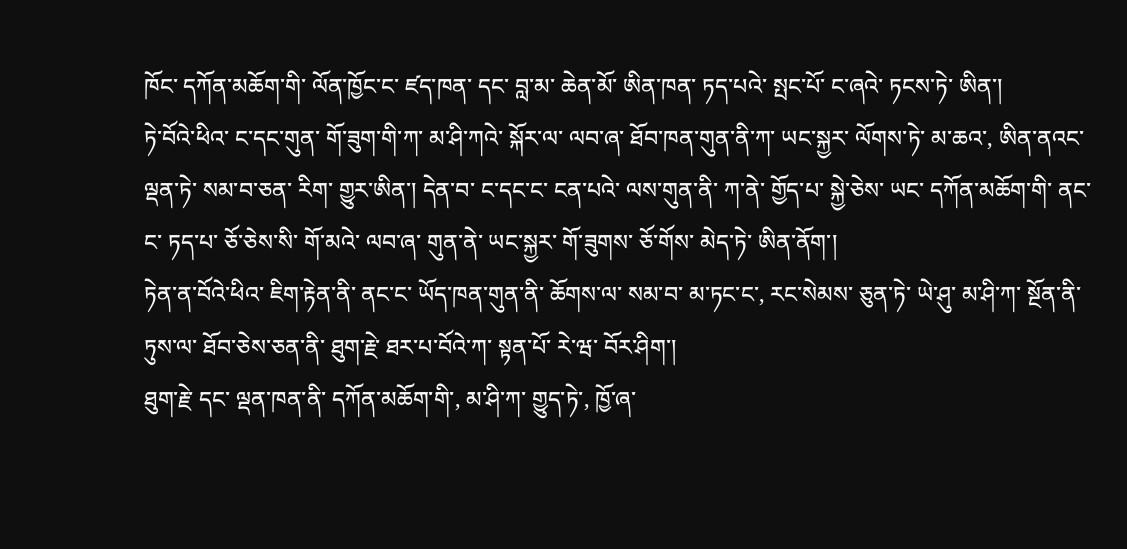ཁོང་ དཀོན་མཆོག་གི་ ལོན་ཁྱོང་ང་ ཛད་ཁན་ དང་ བླ་མ་ ཆེན་མོ་ ཨིན་ཁན་ ཏད་པའེ་ སྤང་པོ་ ང་ཞའེ་ ཏངས་ཏེ་ ཨིན་།
ཏེ་བོའེ་ཕིའ་ ང་དང་གུན་ གོ་ཟུག་གི་ཀ་ མ་ཤི་ཀའེ་ སྐོར་ལ་ ལབ་ཞ་ ཐོབ་ཁན་གུན་ནི་ཀ་ ཡང་སྐྱར་ ལོགས་ཏེ་ མ་ཆའ་, ཨིན་ནའང་ ལྡན་ཏེ་ སམ་བ་ཅན་ རིག་ གྱུར་ཨིན་། དེན་བ་ ང་དང་ང་ ངན་པའེ་ ལས་གུན་ནི་ ཀ་ནེ་ གྱོད་པ་ སྐྱེ་ཅེས་ ཡང་ དཀོན་མཆོག་གི་ ནང་ང་ ཏད་པ་ ཅོ་ཅེས་སི་ གོ་མའེ་ ལབ་ཞ་ གུན་ནེ་ ཡང་སྐྱར་ གོ་ཟུགས་ ཅོ་གོས་ མེད་ཏེ་ ཨིན་ནོག་།
ཏེན་ན་བོའེ་ཕིའ་ ཇིག་རྟེན་ནི་ ནང་ང་ ཡོད་ཁན་གུན་ནི་ ཆོགས་ལ་ སམ་བ་ མ་ཏང་ང་, རང་སེམས་ ཅུན་ཏེ་ ཡེ་ཤུ་ མ་ཤི་ཀ་ སྔོན་ནི་ ཏུས་ལ་ ཐོབ་ཅེས་ཅན་ནི་ ཐུག་རྗེ་ ཐར་པ་བོའེ་ཀ་ སྟན་པོ་ རེ་ཝ་ བོར་ཤིག་།
ཐུག་རྗེ་ དང་ ལྡན་ཁན་ནི་ དཀོན་མཆོག་གི་, མ་ཤི་ཀ་ གྱུད་ཏེ་, ཁྱོ་ཞ་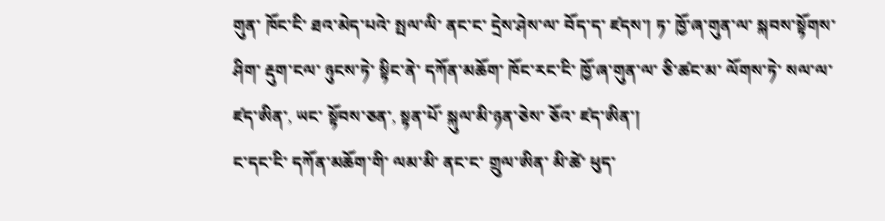གུན་ ཁོང་ངི་ ཐའ་མེད་པའེ་ སྤལ་ལི་ ནང་ང་ དྲེས་ཤེས་ལ་ བོད་ད་ ཛདས་། ཏ་ ཁྱོ་ཞ་གུན་ལ་ སྐབས་སྟོགས་ཤིག་ རྡུག་ངལ་ ཉུངས་ཏེ་ སྟིང་ནེ་ དཀོན་མཆོག་ ཁོང་རང་ངི་ ཁྱོ་ཞ་གུན་ལ་ ཅི་ཚང་མ་ ལོགས་ཏེ་ སལ་ལ་ ཛད་ཨིན་, ཡང་ སྟོབས་ཅན་, སྟན་པོ་ སྐུལ་མི་ཉན་ཅེས་ ཅོའ་ ཛད་ཨིན་།
ང་དང་ངི་ དཀོན་མཆོག་གི་ ལམ་མི་ ནང་ང་ གྲུལ་ཨིན་ མི་ཚེ་ ཕུད་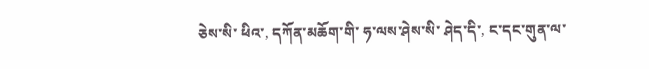ཅེས་སི་ ཕིའ་, དཀོན་མཆོག་གི་ ཧ་ལས་ཤེས་སི་ ཤེད་དི་, ང་དང་གུན་ལ་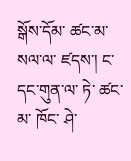སྒོས་དོམ་ ཚང་མ་ སལ་ལ་ ཛདས་། ང་དང་གུན་ལ་ ཏེ་ ཚང་མ་ ཁོང་ ཤེ་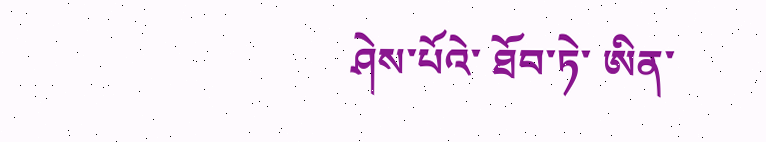ཤེས་པོའེ་ ཐོབ་ཏེ་ ཨིན་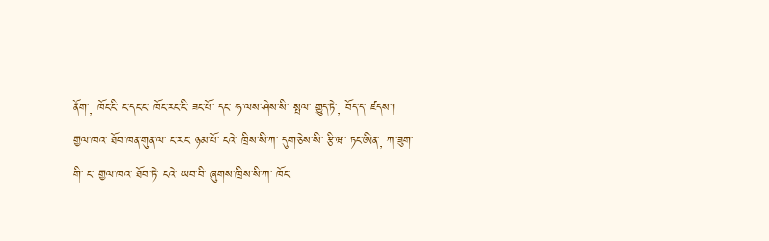ནོག་, ཁོང་ངི་ ང་དང་ང་ ཁོང་རང་ངི་ ཟང་པོ་ དང་ ཧ་ལས་ཤེས་སི་ སྤལ་ གྱུད་ཏེ་, བོད་ད་ ཛདས་།
གྱལ་ཁའ་ ཐོབ་ཁན་གུན་ལ་ ང་རང་ ཉམ་པོ་ ངའེ་ ཁྲིས་སི་ཀ་ དུག་ཅེས་སི་ རྩི་ཝ་ ཏང་ཨིན་, ཀ་ཟུག་གི་ ང་ གྱལ་ཁའ་ ཐོབ་ཏེ་ ངའེ་ ཡབ་བི་ ཞུགས་ཁྲིས་སི་ཀ་ ཁོང་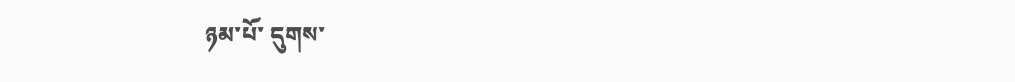ཉམ་པོ་ དུགས་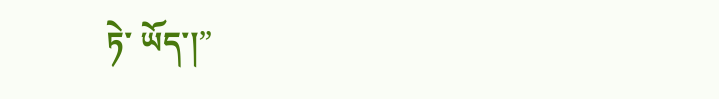ཏེ་ ཡོད་།”